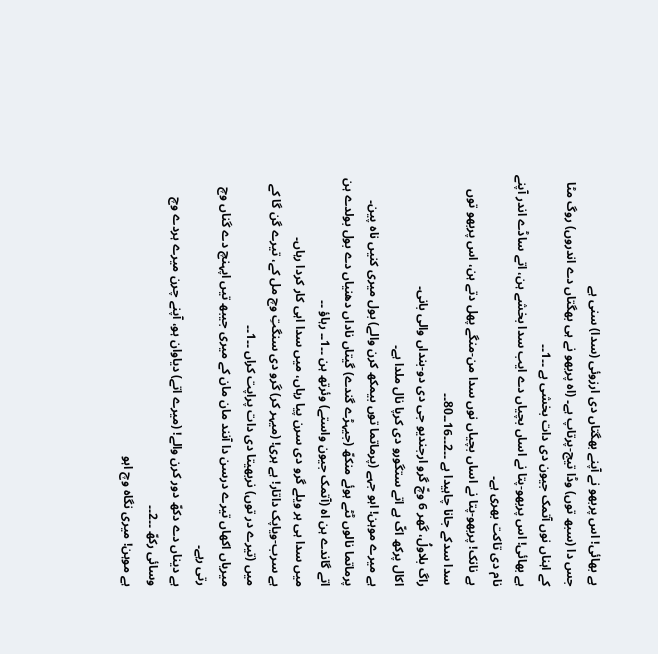ہے بھائی! اس پربھو نے آپنے بھگتاں دی ارزوئی (سدا) سنی ہے
جس دا (سبھ توں) وڈا تیج-پرتاپ ہے۔ (اہ پربھو نے ہی بھگتاں دے اندروں) روگ مٹا کے اہناں نوں آتمک جیون دی دات بخشی ہے ۔۔1۔۔
ہے بھائی! اس پربھو-پتا نے اساں بچیاں دے ایب سدا بخشے ہن، اتے ساڈے اندر آپنے نام دی تاکت بھری ہے۔
ہے نانک! پربھو-پتا نے اساں بچیاں نوں سدا من-منگے پھل دتے ہن، اس پربھو توں سدا سدکے جانا چاہیدا ہے ۔۔2۔۔16۔۔80۔۔
راگ بلاولُ، گھر 6 وچّ گرو ارجندیو جی دی دو-بنداں والی بانی۔
اکال پرکھ اکّ ہے اتے ستگورو دی کرپا نال ملدا ہے۔
ہے میرے موہن! اہو جہے (پرماتما توں بیمکھ کرن والے) بول میری کنیں ناہ پین۔
پرماتما نالوں ٹٹے ہوئے منکھّ (جیہڑے گندے) گیتاں ناداں دھنیاں دے بول بولدے ہن اتے گاندے ہن اہ (آتمک جیون واستے) وئرتھ ہن ۔۔1۔۔ رہاؤ ۔۔
میں سدا ہی ہر ویلے گرو دی سرن پیا رہاں، میں سدا اہی کار کردا رہاں۔
ہے سرب-ویاپک داتار! ہے ہری! (میہر کر) گرو دی سنگتِ وچ مل کے، تیرے گن گا کے میں (تیرے در توں) نربھیتا دی دات پراپت کراں ۔۔1۔۔
میریاں اکھاں تیرے درسن دا آنند مان مان کے میری جیبھ تیں اپہنچ دے گناں وچ رتی رہے۔
ہے دیناں دے دکھّ دور کرن والے! (میرے اتے) دیاوان ہو، آپنے چرن میرے ہردے وچ وسائی رکھّ ۔۔2۔۔
ہے موہن! میری نگاہ وچ اہو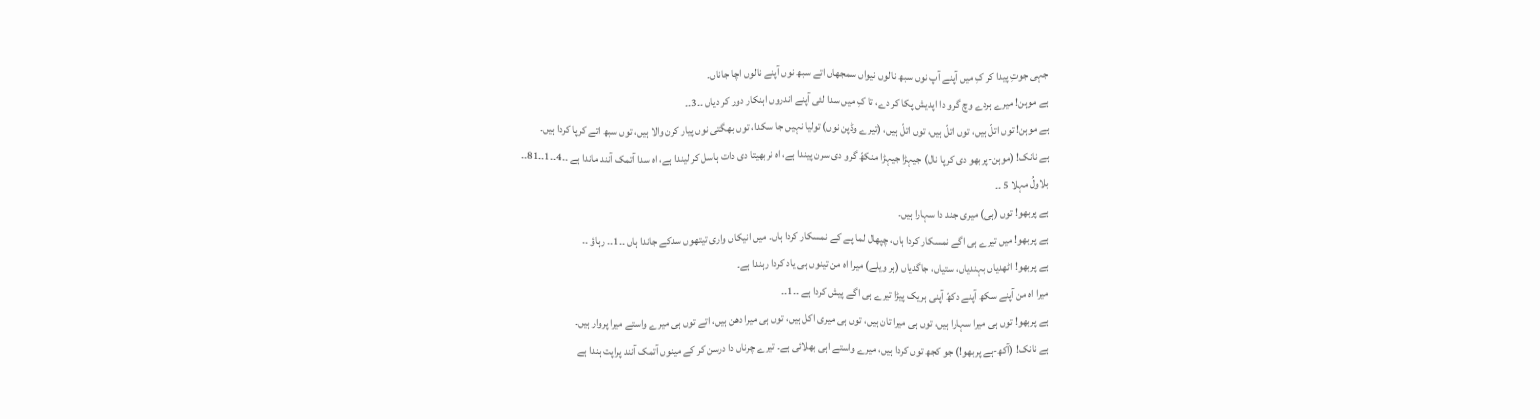جہی جوتِ پیدا کر کِ میں آپنے آپ نوں سبھ نالوں نیواں سمجھاں اتے سبھ نوں آپنے نالوں اچا جاناں۔
ہے موہن! میرے ہردے وچ گرو دا اپدیش پکا کر دے، تا کِ میں سدا لئی آپنے اندروں اہنکار دور کر دیاں ۔۔3۔۔
ہے موہن! توں اتلّ ہیں، توں اتلّ ہیں، توں اتلّ ہیں، (تیرے وڈپن نوں) تولیا نہیں جا سکدا، توں بھگتی نوں پیار کرن والا ہیں، توں سبھ اتے کرپا کردا ہیں۔
ہے نانک! (موہن-پربھو دی کرپا نال) جیہڑا جیہڑا منکھّ گرو دی سرن پیندا ہے، اہ نربھیتا دی دات ہاسل کر لیندا ہے، اہ سدا آتمک آنند ماندا ہے ۔۔4۔۔1۔۔81۔۔
بلاولُ مہلا 5 ۔۔
ہے پربھو! توں (ہی) میری جند دا سہارا ہیں۔
ہے پربھو! میں تیرے ہی اگے نمسکار کردا ہاں، چپھال لما پے کے نمسکار کردا ہاں۔ میں انیکاں واری تیتھوں سدکے جاندا ہاں ۔۔1۔۔ رہاؤ ۔۔
ہے پربھو! اٹھدیاں بہندیاں، ستیاں، جاگدیاں (ہر ویلے) میرا اہ من تینوں ہی یاد کردا رہندا ہے۔
میرا اہ من آپنے سکھ آپنے دکھّ آپنی ہریک پیڑا تیرے ہی اگے پیش کردا ہے ۔۔1۔۔
ہے پربھو! توں ہی میرا سہارا ہیں، توں ہی میرا تان ہیں، توں ہی میری اکل ہیں، توں ہی میرا دھن ہیں، اتے توں ہی میرے واستے میرا پروار ہیں۔
ہے نانک! (آکھ-ہے پربھو!) جو کجھ توں کردا ہیں، میرے واستے اہی بھلائی ہے۔ تیرے چرناں دا درسن کر کے مینوں آتمک آنند پراپت ہندا ہے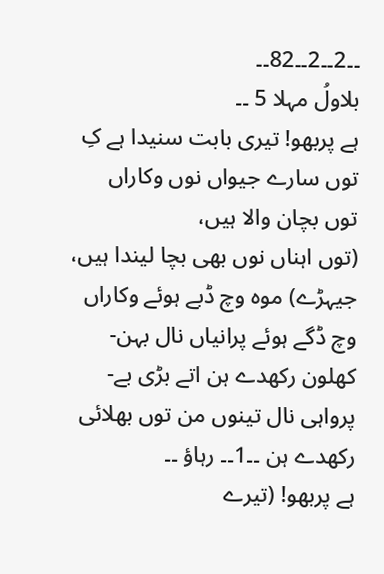۔۔2۔۔2۔۔82۔۔
بلاولُ مہلا 5 ۔۔
ہے پربھو! تیری بابت سنیدا ہے کِ توں سارے جیواں نوں وکاراں توں بچان والا ہیں،
(توں اہناں نوں بھی بچا لیندا ہیں، جیہڑے) موہ وچ ڈبے ہوئے وکاراں وچ ڈگے ہوئے پرانیاں نال بہن-کھلون رکھدے ہن اتے بڑی بے-پرواہی نال تینوں من توں بھلائی رکھدے ہن ۔۔1۔۔ رہاؤ ۔۔
ہے پربھو! (تیرے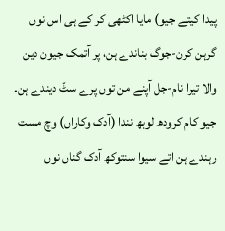پیدا کیتے جیو) مایا اکٹھی کر کے ہی اس نوں گرہن کرن-جوگ بناندے ہن، پر آتمک جیون دین والا تیرا نام-جل آپنے من توں پرے سٹّ دیندے ہن۔
جیو کام کرودھ لوبھ نندا (آدک وکاراں) وچ مست رہندے ہن اتے سیوا سنتوکھ آدک گناں نوں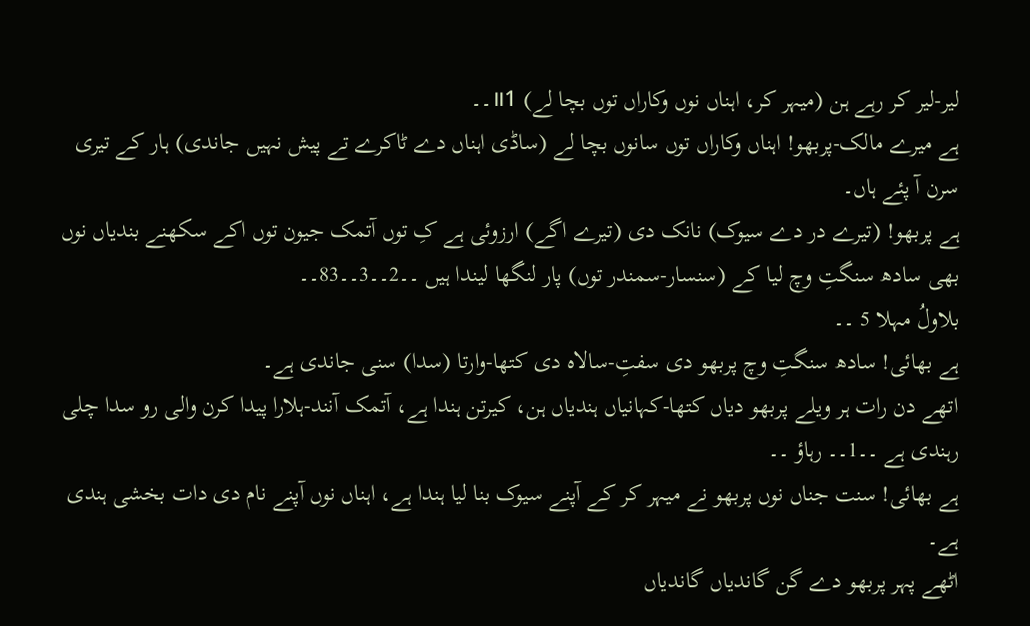لیر-لیر کر رہے ہن (میہر کر، اہناں نوں وکاراں توں بچا لے) ॥1۔۔
ہے میرے مالک-پربھو! اہناں وکاراں توں سانوں بچا لے (ساڈی اہناں دے ٹاکرے تے پیش نہیں جاندی) ہار کے تیری سرن آ پئے ہاں۔
ہے پربھو! (تیرے در دے سیوک) نانک دی (تیرے اگے) ارزوئی ہے کِ توں آتمک جیون توں اکے سکھنے بندیاں نوں بھی سادھ سنگتِ وچ لیا کے (سنسار-سمندر توں) پار لنگھا لیندا ہیں ۔۔2۔۔3۔۔83۔۔
بلاولُ مہلا 5 ۔۔
ہے بھائی! سادھ سنگتِ وچ پربھو دی سفتِ-سالاہ دی کتھا-وارتا (سدا) سنی جاندی ہے۔
اتھے دن رات ہر ویلے پربھو دیاں کتھا-کہانیاں ہندیاں ہن، کیرتن ہندا ہے، آتمک آنند-ہلارا پیدا کرن والی رو سدا چلی رہندی ہے ۔۔1۔۔ رہاؤ ۔۔
ہے بھائی! سنت جناں نوں پربھو نے میہر کر کے آپنے سیوک بنا لیا ہندا ہے، اہناں نوں آپنے نام دی دات بخشی ہندی ہے۔
اٹھے پہر پربھو دے گن گاندیاں گاندیاں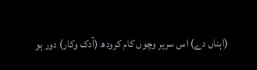(اہناں دے) اس سریر وچوں کام کرودھ (آدک وکار) دور ہو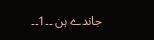جاندے ہن ۔۔1۔۔